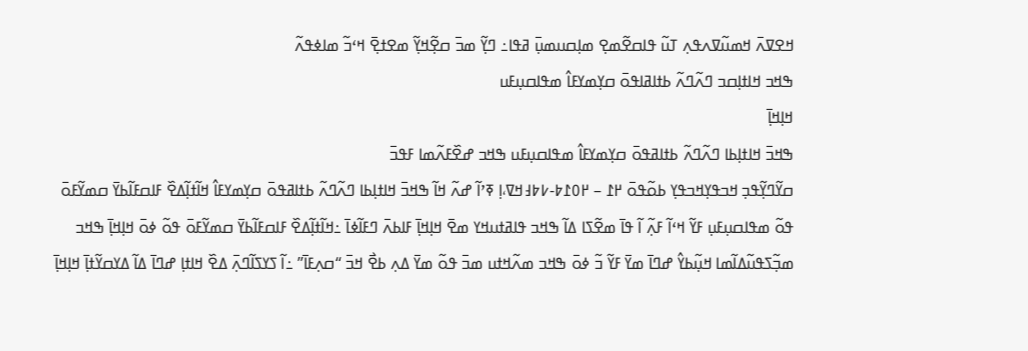ߞߐߜߍ߫ ߞߘߎ߬ߜߍߟߍ߲ ߠߎ߬ ߟߊߛߐ߬ߘߐ߲ ߘߊ߲ߛߎߘߎ߲߫ ߥߟߊ߸ ߣߌ߲߬ ߘߏ߫ ߛߐ߲߬ߞߌ߲߬ ߘߐߙߐ߲߫ ߞߵߏ߬ ߘߊߦߟߍ߬
ߒߞߏ ߞߊߙߊ߲ߛߏ ߣߍ߬ߣߍ߬ ߕߙߊߥߊߟߋ߫ ߛߌ߲ߘߌߓߊ߮ ߘߟߊߛߎ߲ߓߎ
ߞߊ߲ߞߊ߲߫
ߒߞߏ߫ ߞߊߙߊ߲ߕߊ ߣߍ߬ߣߍ߬ ߕߙߊߥߟߋ߫ ߛߌ߲ߘߌߓߊ߮ ߘߟߊߛߎ߲ߓߎ ߒߞߏ ߝߐ߰ߓߍ߬ߘߊ ߓߟߏ߫
ߛߌ߬ߣߌ߲߬ߟߏ߲ ߞߏߟߌ߲ߞߏߟߌ߲ ߕߋ߬ߟߋ߫ ߂߁ – ߂߀߁߈-߇߈߃ߞߜ،ߊ߲ ߧߴߊ߬ ߝߍ߬ ߞߊ߬ ߒߞߏ߫ ߞߊߙߊ߲ߕߊ ߣߍ߬ߣߍ߬ ߕߙߊߥߟߋ߫ ߛߌ߲ߘߌߓߊ߮ ߞߊ߬ߙߊ߲߬ߡߐ߰ ߓߊߛߓߊ߬ߕߌ߫ ߛߘߌ߬ߓߋ߫ ߟߋ߬ ߘߟߊߛߎ߲ߓߎ߲ ߓߌ߬ ߞߵߊ߬ ߓߍ߲߬ ߊ߬ ߟߊ߫ ߘߐ߬ߖߊ ߡߊ߬ ߒߞߏ ߟߊߥߙߎߞߌ ߘߐ߫ ߞߊ߲ߞߊ߲߫ ߓߊߕߍ߫ ߣߓߊ߬ߦߊ߫ ߸ߞߊ߬ߙߊ߲߬ߡߐ߰ ߓߊߛߓߊ߬ߕߌ߫ ߛߘߌ߬ߓߋ߫ ߟߋ߬ ߦߋ߫ ߞߊ߲ߞߊ߲߫ ߒߞߏ ߘߏ߲߬ߖߟߎ߬ߡߊ߬ߘߊ ߞߎ߲߬ߕߌ߮ ߝߣߊ߫ ߘߌ߫ ߓߌ߬ ߏ߬ ߦߋ߫ ߒߞߏ ߘߍ߬ߞߙߎ ߘߏ߫ ߟߋ߬ ߘߌ߫ ߡߍ߲ ߕߐ߯ ߞߏ߫ “ߛߍ߲ߓߊ߫” ߸ߊ߬ ߖߌߖߊ߬ߣߍ߲߫ ߡߐ߰ ߞߊߙߊ߲ ߝߣߊ߫ ߡߊ߬ ߡߌߛߌ߬ߙߊ߲߫ ߞߊ߲ߞߊ߲߫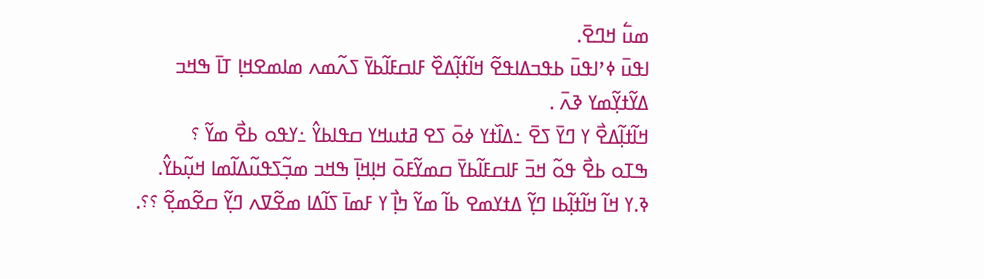ߘߎ߱ ߞߣߐ߫.
ߊߟߎ߫ ߦߴߊߟߎ߫ ߕߟߏߡߊߟߐ߬ ߞߊ߬ߙߊ߲߬ߡߐ߰ ߓߊߛߓߊ߬ߕߌ߫ ߖߍ߬ߘߍ ߘߊߘߐߞߊ߲ ߠߊ߫ ߒߞߏ ߡߌ߬ߙߌ߲߬ߘߌ ߢߍ߫ .
ߞߊ߬ߙߊ߲߬ߡߐ߯ ߌ ߣߌ߫ ߖߐ߫ ߸ߡߊ߰ߙߌ ߦߋ߫ ߖߐ ߥߙߎߞߌ ߛߟߊߕߌ߮ ߸ߌߟߋ ߕߐ߯ ߘߌ߬ ؟
ߒߠߋ ߕߐ߯ ߟߋ߬ ߞߏ߫ ߓߊߛߓߊ߬ߕߌ߫ ߛߘߌ߬ߓߋ߫ ߞߊ߲ߞߊ߲߫ ߒߞߏ ߘߏ߲߬ߖߟߎ߬ߡߊ߬ߘߊ ߞߎ߲߬ߕߌ߮.
ߢ.ߌ ߞߊ߬ ߞߊ߬ߙߊ߲߬ߕߊ ߣߌ߲߬ ߡߙߌߘߐ ߕߊ߬ ߘߌ߬ ߤߊ߲߯ ߌ ߓߘߊ߫ ߖߊ߬ߡߊ ߘߐ߬ߜߍ ߣߌ߲߬ ߛߐ߬ߘߐ߲߬ ؟؟.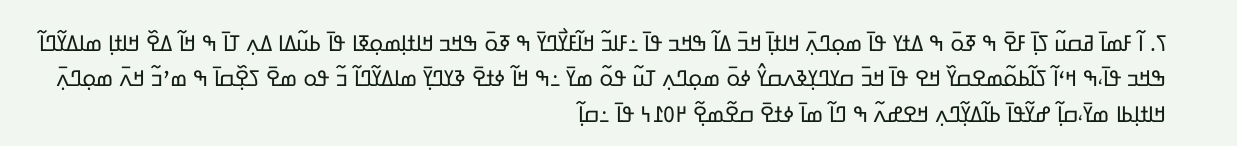ߖ. ߊ߬ ߓߘߊ߫ ߥߛߎ߬ ߖߊ߲߫ ߓߐ߫ ߒ ߧߋ߫ ߒ ߡߙߌ ߟߊ߫ ߘߋ߲ߣߍ߲߫ ߞߊߙߊ߲߫ ߞߏ߫ ߡߊ߬ ߒߞߏ ߟߊ߫ ߸ߓߊߏ߬ ߞߊ߬ߓߌ߯ߣߌ߫ ߒ ߧߋ߫ ߒߞߏ ߞߊߙߊ߲ߘߋ߲ߧߊ ߟߊ߫ ߕߎ߬ߡߊ ߡߍ߲ ߠߊ߫ ߒ ߞߊ߬ ߡߐ߰ ߞߊߙߊ߲ ߘߊߡߌ߬ߣߊ߬ ߒߞߏ ߟߊ߫،ߒ ߞߵߊ߬ ߖߊ߬ߕߋ߬ߘߐߛߌ߰ ߞߐ ߟߊ߫ ߞߏ߫ ߛߌߣߌ߲ߢߍߛߌ߮ ߦߋ߫ ߘߋ߲ߣߍ߲ ߠߎ߬ ߟߋ߬ ߘߌ߫ ߸ߒ ߞߊ߬ ߦߙߐ߫ ߢߌߣߌ߲߫ ߘߊߡߌ߬ߣߊ߬ ߏ߬ ߟߋ ߘߐ߫ ߖߐ߲߰ߛߊ߫ ߒ ߘߴߏ߬ ߞߍ߫ ߘߋ߲ߣߍ߲߫ ߞߊߙߊ߲ߕߊ ߘߌ߫،ߛߊ߲߬ ߝߌ߬ߟߊ߫ ߕߊ߬ߡߌ߲߬ߣߍ߲ ߞߐߝߍ߬ ߒ ߣߊ߬ ߘߊ߫ ߦߙߐ߫ ߛߐ߬ߘߐ߲߬ ߂߀߁߆ ߟߊ߫ ߸ߛߊ߲߬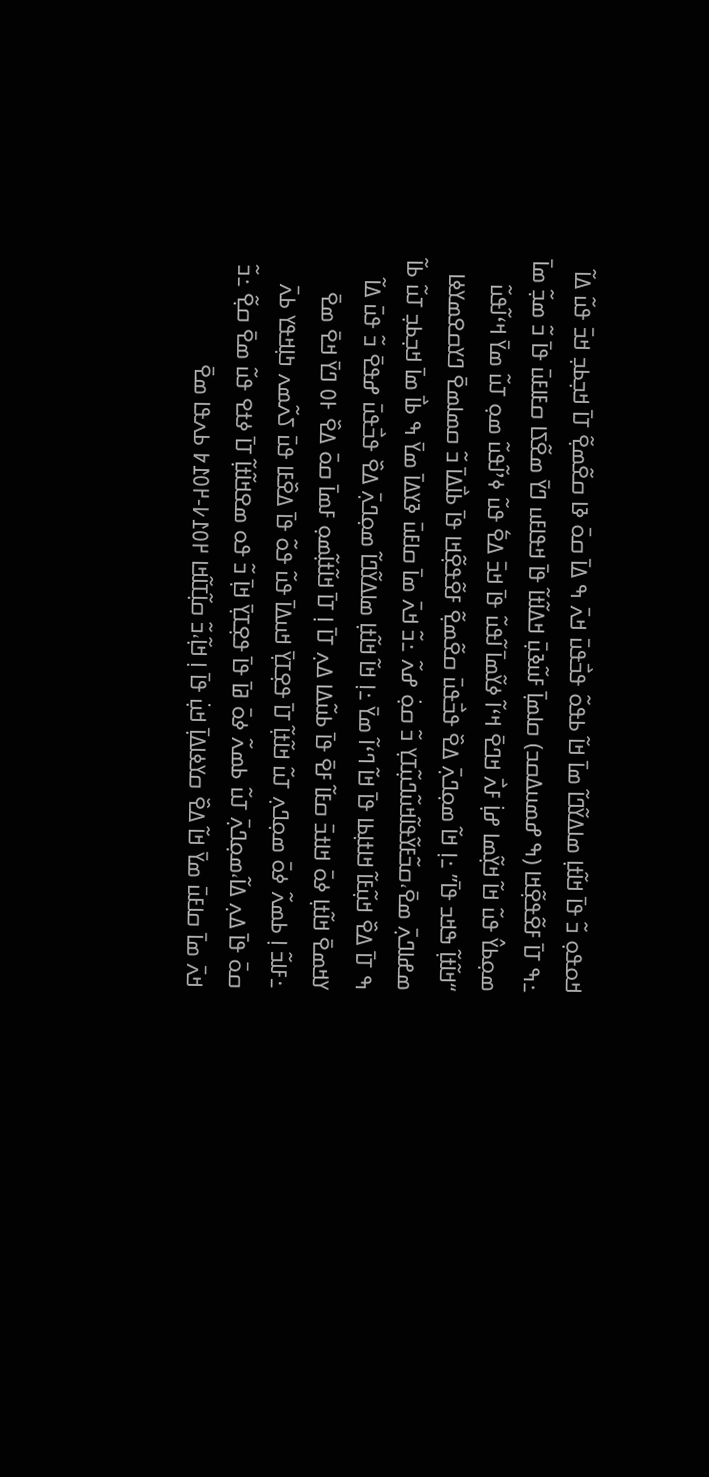ߞߋߟߋ߲ ߏ߬ ߟߊ߫ ߞߊ߬ߙߊ߲ ߘߊߡߌ߬ߣߊ߬ ߘߊ߫ ߞߊ߬ ߕߟߋ߬ ߟߏ߯ߟߎ߫ ߞߍ߫ ߒ ߡߊ߫ ߛߋ߫ ߢߊ ߛߐ߬ߘߐ߲߬ ߠߊ߫ ߞߏ߲ߕߏ߲ ߞߏ߫ ߟߎ߬ ߡߊ߬ ߸ߒ ߠߊ߫ ߓߐ߬ߟߐ߲߬ߞߊ (ߒ ߝߘߎߡߛߏ) ߛߊߘߊ߲߫ ߓߎ߬ߢߎ߲߫ ߞߡߊ߬ߙߊ߬ ߟߊ߫ ߞߟߊߓߎ ߣߌ߫ ߘߐ߬ߖߊ ߛߓߊߓߎ߫ ߟߊ߫ ߏ߬ ߘߏ߲߬ ߘߊ߫ ߘߋ߲ߕߌ߮ ߟߎ߬ ߞߊ߬ ߞߌ߲߬ߘߊ ߝߊ߲߭ ߓߍ߯ ߞߣߐ߫ ߞߵߊ߬ ߦߌ߬ߘߊ߫ ߊ߬ߟߎ߬ ߟߊ߫ ߞߏ߫ ߡߐ߱ ߟߎ߬ ߦߴߊ߬ߟߎ߬ ߘߋ߲ ߠߎ߬ ߘߌ߫ ߞߵߊ߬ߟߎ߬ “ߞߊ߬ߙߊ߲߬ ߒߞߏ ߟߊ߫” ߸ߊ߲ ߞߊ߬ ߘߋ߲ߣߍ߲߫ ߡߐ߰ ߟߏ߯ߟߎ߫ ߛߐ߬ߘߐ߲߬ ߓߐ߬ߟߐ߲߬ߞߊ ߟߊ߫ ߕߊ߯ߡߊ߫ ߏ߬ ߛߘߊߘߐ߫ ߣߌߛߐߘߌߦߊ ߘߝߊߣߍ߲߫ ߘߐ߫،ߛߏ߬ߓߌ߬ߟߊ߬ߞߎ߬ߣߎ߲߬ߠߌ߲ ߏ߬ ߛߋ߲߭ ߝߍ߬ ߸ߏ߬ ߞߍ߫ ߘߊ߫ ߛߊߓߎ߫ ߢߌߡߊ߫ ߘߌ߫ ߒ ߕߊ߯ ߘߊ߫ ߞߏ߲ߕߏ߲ ߠߎ߬ ߕߊ߬ ߒ ߠߊ߫ ߡߐ߰ ߞߎ߲߬ߓߊ߬ ߞߊߙߊ߲ߕߊ ߟߊ߫ ߞߊ߬ ߣߵߊ߬ ߘߌ߫ ߸ߊ߲ ߞߊ߬ ߞߊ߬ߙߊ߲ ߘߊߡߌ߬ߣߊ߬ ߘߋ߲ߣߍ߲߫ ߡߐ߰ ߟߏ߯ߟߎ߫ ߝߟߐ߫ ߏ߬ ߟߎ߫ ߡߊ߬ ߌߞߘߐ߫ ߞߊ߬ߙߊ߲ ߦߋ߫ ߞߊߙߏ߫ ߛߓߊ߬ ߓߐ߫ ߟߊ߫ ߕߎ߬ߡߊ ߡߍ߲ ߠߊ߫ ߊ߲ ߠߊ߫ ߞߊ߬ߙߊ߲߬ߘߋ߲ ߓߘߊ߫ ߛߋ߫ ߡߐ߰ ߅߀ ߣߌ߫ ߞߐ߫ ߘߐ߫ ߸ߓߊߏ߬ ߊ߲ ߕߘߍ߬ ߦߋ߫ ߘߋ߲ߣߍ߲ ߠߎ߬ ߞߊ߬ߙߊ߲߬ ߠߊ߫ ߟߐ߲ߠߌ߲߫ ߞߎߡߊ߫ ߟߎ߬ ߟߋ߬ ߟߊ߫ ߡߐ߰ߓߊ ߟߎ߫ ߖߍ߬ߘߍ ߤߊ߲ߞߟߌ ߕߍ߫ ߛߋ߫ ߟߊ߫ ߡߍ߲ ߡߊ߬،ߘߋ߲ߣߍ߲߫ ߠߎ߬ ߕߘߍ߬ ߦߋ߫ ߥߊ߫ ߟߊ߫ ߟߐ߲ߠߌ߲߫ ߞߊ߲߫ ߏ߬ ߟߋ ߘߐߞߊ߬ߙߊ߲߬ ߠߊ߫ ߦߙߐ ߟߎ߬ ߘߐ߫ ߛߐ߲߬ ߸ߏ߬ ߞߍ߫ ߘߊ߫ ߛߊߓߎ߫ ߘߌ߫ ߞߊ߬ ߡߐ߰ ߛߌߦߊߡߊ߲߫ ߞߎ߲߭ ߟߊ߫ ߊ߲ ߞߊ߲߬،ߏ߬ ߛߊ߲߬ߠߊ߬ߞߊ ߂߀߁߇-߂߀߁߈ ߕߍߟߊ ߘߐ߫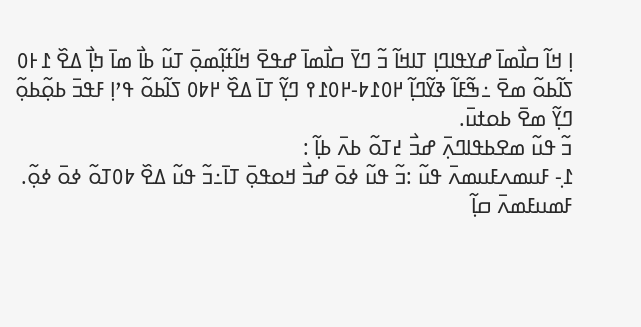ߊ߲ ߞߊ߬ ߛߊ߯ߘߊ߫ ߝߌߟߊߣߊ߲ ߠߊߞߊ߬ ߏ߬ ߣߌ߫ ߛߊ߯ߘߊ߫ ߝߟߐ߫ ߞߊ߬ߙߊ߲߬ߘߋ߲߫ ߠߎ߬ ߕߊ߯ ߘߊ߫ ߤߊ߲߯ ߡߐ߰ ߁߅߀ ߖߊ߬ߕߋ߬ ߘߐ߫ ߸ߒ߬ߓߊ߬ ߢߌ߬ߣߊ߲߬ ߂߀߁߈-߂߀߁߉ ߣߌ߲߬ ߠߊ߫ ߡߐ߰ ߂߈߀ ߖߊ߬ߕߋ߬ ߟߴߊ߲ ߓߟߏ߫ ߕߋ߲߬ߕߋ߲߬ ߣߌ߲߬ ߘߐ߫ ߕߋߙߎ߫.
ߏ߬ ߟߎ߬ ߘߐߕߟߊߣߍ߲߫ ߝߏ߯ ߄ߠߋ߬ ߕߍ߫ ߕߊ߲߬ :
߁߲- ߓߎߘߍߓߎߘߍ߫ ߟߎ߬ :ߏ߬ ߟߎ߬ ߦߋ߫ ߝߏ߯ ߞߋߟߋ߲߫ ߠߊ߫߸ߏ߬ ߟߎ߬ ߡߐ߰ ߈߀ߠߋ߬ ߦߋ߫ ߦߋ߲߬.
ߓߘߎߓߘߍ߫ ߛߊ߲߬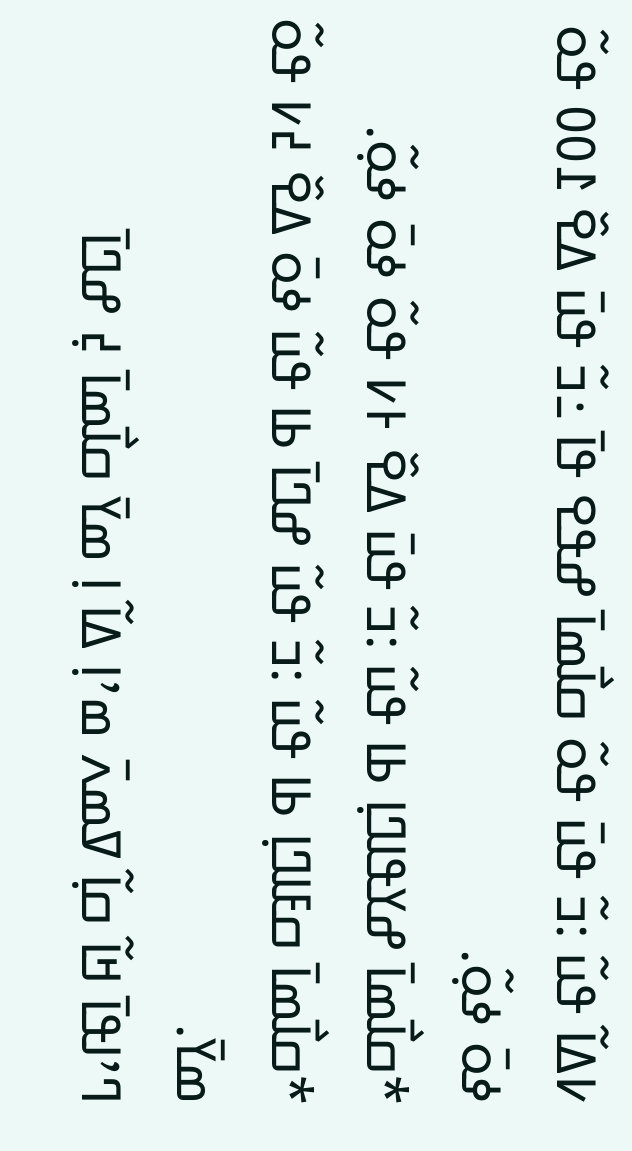߇ߡߊ߬ ߟߎ߬ :ߏ߬ ߟߎ߫ ߟߋ߬ ߛߊ߯ߘߊ߫ ߝߟߐ ߟߊ߫ ߸ߏ߬ ߟߎ߫ ߡߐ߰ ߁߀߀ ߟߋ߬ ߦߋ߫ ߦߋ߲߬.
*ߛߊ߯ߘߊ߫ ߝߌߟߊߣߊ߲ ߕߊ ߟߎ߬ :ߏ߬ ߟߎ߫ ߡߐ߰ ߅߇ ߟߋ߬ ߦߋ߫ ߦߋ߲߬.
*ߛߊ߯ߘߊ߫ ߛߓߊߣߊ߲ ߕߊ ߟߎ߬ :ߏ߬ ߟߎ߬ ߝߣߊ߫ ߕߊ ߟߎ߬ ߦߋ߫ ߡߐ߰ ߄߇ ߟߋ߬ ߘߌ߫.
ߣߴߊߟߊ߫ ߞߊ߬ ߛߊ߲߬ ߜߘߍ߫ ߘߴߊ߲ ߡߊ߬ ߊ߲ ߘߌ߫ ߛߊ߯ߘߊ߫ ߄߲ ߝߣߊ߫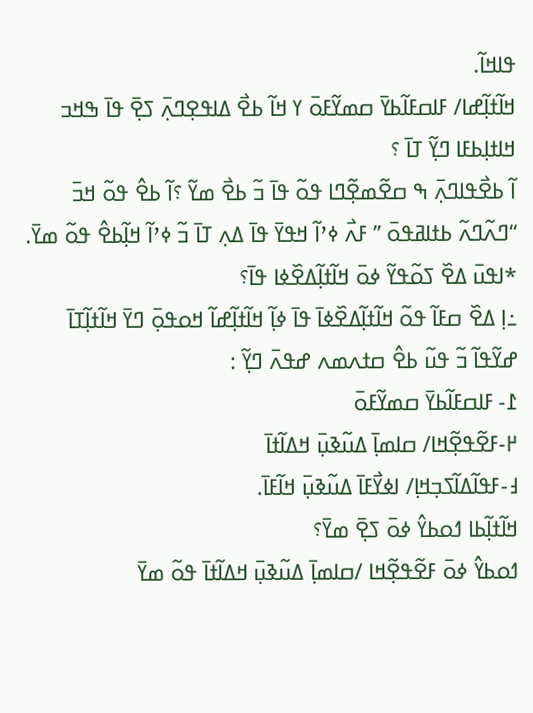ߟߊߞߊ߬.
ߞߊ߬ߙߊ߲߬ߝߊ/ ߓߊߛߓߊ߬ߕߌ߫ ߛߘߌ߬ߓߋ߫ ߌ ߞߊ߬ ߕߐ߯ ߡߊߟߐ߲ߣߍ߲߫ ߖߐ߲߫ ߟߊ߫ ߒߞߏ ߞߊߙߊ߲ߕߓߊ ߣߌ߲߬ ߠߊ߫ ؟
ߊ߬ ߕߐ߯ߟߊߣߍ߲߫ ߒ ߛߐ߬ߘߐ߲߬ߣߊ ߟߋ߬ ߟߊ߫ ߏ߬ ߕߐ߯ ߘߌ߬ ؟ߊ߬ ߕߐ߮ ߟߋ߬ ߞߏ߫ “ߣߍ߬ߣߍ߬ ߕߙߊߥߟߋ߫ ” ߓߍ߯ ߦߴߊ߬ ߞߟߌ߫ ߟߊ߫ ߡߍ߲ ߠߊ߫ ߏ߬ ߦߴߊ߬ ߞߊ߲߬ߕߐ߮ ߟߋ߬ ߘߌ߫.
*ߊߟߎ߫ ߡߐ߰ ߖߋ߬ߟߌ߬ ߦߋ߫ ߞߊ߬ߙߊ߲߬ߡߐ߰ߦߊ ߟߊ߫؟
߸ߊ߲ ߡߐ߰ ߛߓߊ߬ ߟߋ߬ ߞߊ߬ߙߊ߲߬ߡߐ߰ߦߊ߫ ߟߊ߫ ߦߊ߲߬ ߞߊ߬ߙߊ߲߬ߝߊ߬ ߞߋߟߋ߲߫ ߣߌ߫ ߞߊ߬ߙߊ߲߬ߠߊ߫ ߝߌ߬ߟߊ߬ ߏ߬ ߟߎ߬ ߕߐ߮ ߛߙߍߘߍ ߝߟߍ߫ ߣߌ߲߬ :
߁- ߓߊߛߓߊ߬ߕߌ߫ ߛߘߌ߬ߓߋ߫
߂-ߓߐ߬ߟߐ߲߬ߞߊ/ ߛߊߘߊ߲߫ ߡߎ߬ߢߎ߲߫ ߞߡߊ߬ߙߊ߫
߃-ߓߟߊ߬ߡߊ߬ߖߏ߲ߞߊ߲/ ߊߦߌ߯ߓߊ߫ ߡߎ߬ߢߎ߲߫ ߞߊ߬ߓߊ߫.
ߞߊ߬ߙߊ߲߬ߕߊ ߗߋߕߌ߮ ߦߋ߫ ߖߐ߲߫ ߘߌ߫؟
ߗߋߕߌ߮ ߦߋ߫ ߓߐ߬ߟߐ߲߬ߞߊ /ߛߊߘߊ߲߫ ߡߎ߬ߢߎ߲߫ ߞߡߊ߬ߙߊ߫ ߟߋ߬ ߘߌ߫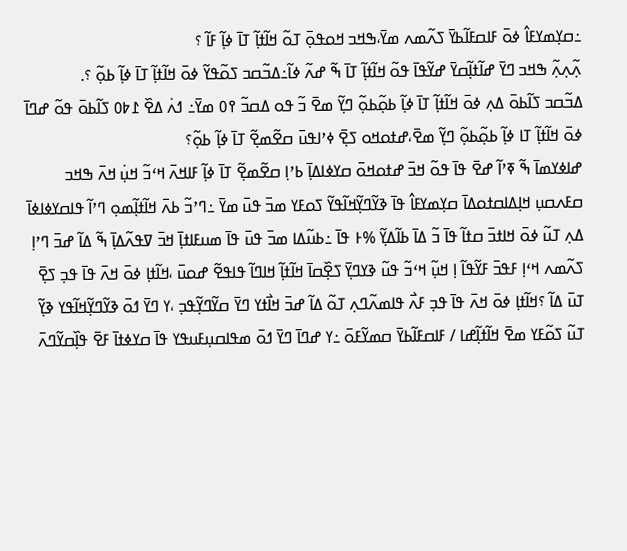߸ߛߌ߲ߘߌߓߊ߮ ߦߋ߫ ߓߊߛߓߊ߬ߕߌ߫ ߖߍ߬ߘߍ ߘߌ߫،ߒߞߏ ߞߋߟߋ߲߫ ߠߋ߬ ߞߊ߬ߙߊ߲߬ ߠߊ߫ ߦߊ߲߬ ߓߊ߬ ؟
ߍ߲߬ߍ߲ߍ߲߬ ߒߞߏ ߣߌ߫ ߝߊ߬ߙߊ߲߬ߛߌ߫ ߝߌ߬ߟߊ߫ ߟߋ߬ ߞߊ߬ߙߊ߲߬ ߠߊ߫ ߒ߬ ߝߍ߬ ߦߊ߬߸ߡߏ߬ߛߏ ߖߋ߬ߟߌ߬ ߦߋ߫ ߞߊ߬ߙߊ߲߬ ߠߊ߫ ߦߊ߲߬ ߕߋ߲߬ ؟.
ߡߏ߬ߛߏ ߖߊ߬ߕߋ߫ ߡߍ߲ ߦߋ߫ ߞߊ߬ߙߊ߲߬ ߠߊ߫ ߦߊ߲߬ ߕߋ߲߬ߕߋ߲߬ ߣߌ߲߬ ߘߐ߫ ߏ߬ ߟߋ ߡߛߏ߬ ߉߀ ߘߌ߫߸ ߗߍ߭ ߡߐ߰ ߁߈߀ ߖߊ߬ߕߋ߫ ߟߋ߬ ߝߣߊ߫ ߦߋ߫ ߞߊ߬ߙߊ߲߬ ߠߊ ߦߊ߲߬ ߕߋ߲߬ߕߋ߲߬ ߣߌ߲߬ ߘߐ߫،ߝߙߋߞߋ ߖߐ߲߫ ߦߴߊߟߎ߫ ߛߐ߬ߘߐ߲߬ ߠߊ߫ ߦߊ߲߬ ߕߋ߲߬؟
ߝߊߦߌߘߊ߫ ߒ߬ ߧߴߊ߬ ߝߐ߫ ߟߊ߫ ߟߋ߬ ߞߏ߫ ߝߙߋߞߋ߫ ߛߌߦߊߡߊ߲߫ ߕߴߊ߲ ߛߐ߬ߘߐ߲߬ ߠߊ߫ ߦߊ߲߬ ߓߊߞߍ߫ ߞߵߏ߬ ߞߎ߲߭ ߞߍ߫ ߒߞߏ ߛߓߍߛߎ߲ ߞߊ߲ߡߊߛߙߋߡߊ߫ ߛߌ߲ߘߌߓߊ߮ ߟߊ߫ ߢߌ߬ߣߌ߲߬ߞߊ߬ߟߌ߬ ߖߋߓߌ ߘߏ߫ ߟߎ߫ ߘߌ߫ ߸ߣߴߏ߬ ߕߍ߫ ߞߊ߬ߙߊ߲߬ߘߋ߲ ߣߴߊ߬ ߟߊߛߌߦߊߦߊ߫ ߡߍ߲ ߠߎ߬ ߦߋ߫ ߞߊߙߏ߫ ߛߙߊ߬ ߟߊ߫ ߏ߬ ߡߊ߫ ߕߊ߬ߡߌ߲߬ %߅ ߟߊ߫ ߸ߕߎ߬ߡߊ ߘߏ߫ ߟߎ߫ ߟߊ߫ ߘߎߓߊߙߊ߲߫ ߞߏ߫ ߜߟߍ߬ߡߊ߲߫ ߒ߬ ߡߊ߬ ߝߏ߫ ߣߴߊ߲ ߖߍ߬ߘߍ ߞߵߊ߲ ߓߟߏ߫ ߓߌ߬ߟߊ߬ ߊ߲ ߞߎ߲߬ ߞߵߏ߬ ߟߎ߬ ߢߌߣߌ߲߫ ߖߐ߲߰ߛߊ߫ ߞߊ߬ߙߊ߲߬ ߞߊߣߊ߬ ߟߊߟߐ߬ ߝߋߎ߫ ،ߞߊ߬ߙߊ߲ ߦߋ߫ ߞߍ߫ ߟߊ߫ ߟߏ߲ ߖߐ߲߫ ߠߎ߫ ߡߊ߬ ؟ߞߊ߬ߙߊ߲ ߦߋ߫ ߞߍ߫ ߟߊ߫ ߟߏ߲ ߓߍ߯ ߟߊߘߍ߬ߣߍ߲ ߠߋ߬ ߡߊ߬ ߝߏ߫ ߞߊ߯ߙߌ ߣߌ߫ ߛߌ߬ߣߌ߲߬ߟߏ߲ ،ߌ ߣߌ߫ ߗߋ߫ ߢߌ߬ߣߌ߲߬ߞߊ߬ߟߌ ߢߌ߲߬ ߠߎ߬ ߖߋ߬ߓߌ ߘߐ߫ ߞߊ߬ߙߊ߲߬ߝߊ / ߓߊߛߓߊ߬ߕߌ߫ ߛߘߌ߬ߓߋ߫ ߸ߌ ߝߣߊ߫ ߣߌ߫ ߗߋ߫ ߘߟߊߛߎ߲ߓߎߟߌ ߟߊ߫ ߛߌߦߙߊ߫ ߓߐ߫ ߟߊ߲߰ߛߌ߬ߣߍ߫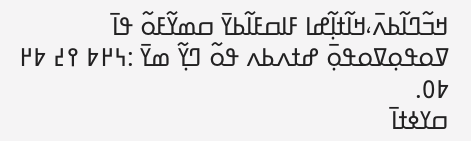ߞߏ߬ߣߊ߬ߕߍ߫،ߞߊ߬ߙߊ߲߬ߝߊ ߓߊߛߓߊ߬ߕߌ߫ ߛߘߌ߬ߓߋ߬ ߟߊ߫ ߜߋߟߋ߲ߜߋߟߋ߲߫ ߝߙߍߕߍ ߟߋ߬ ߣߌ߲߬ ߘߌ߫ :߆߂߈ ߉߄ ߈߂ ߈߀.
ߛߌߦߙߊ߫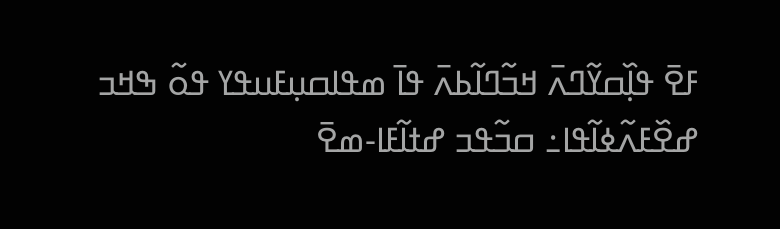ߓߐ߫ ߟߊ߲߰ߛߌ߬ߣߍ߫ ߞߏ߬ߣߊ߬ߕߍ߫ ߟߊ߫ ߘߟߊߛߎ߲ߓߎߟߌ ߟߋ߬ ߒߞߏ ߝߐ߰ߓߍ߬ߦߊ߬ߟߊ߸ ߛߏ߬ߟߏ ߝߙߊ߬ߓߊ-ߘߐ߫